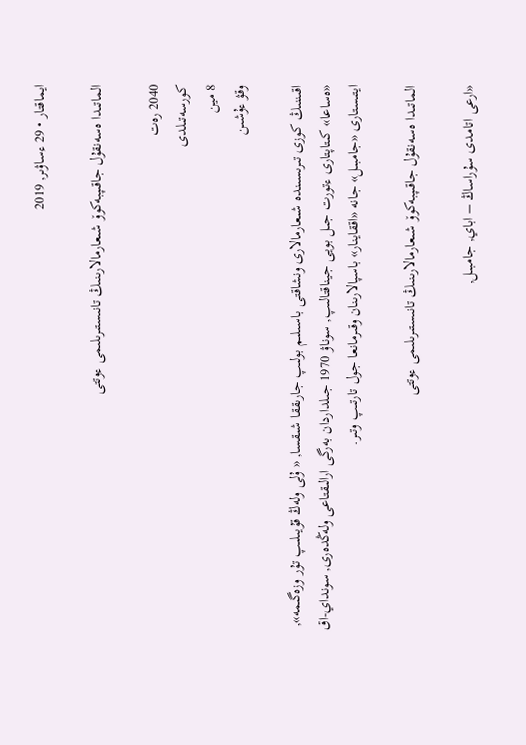ايماقتار • 29 ءساۋىر, 2019

الماتىدا ەسەنقۇل جاقىپبەكوۆ شىعارمالارىنىڭ تانىستىرىلىمى ءوتتى

2040 رەت
كورسەتىلدى
8 مين
وقۋ ءۇشىن

اقىننىڭ كوزى تىرىسىندە شىعارمالارى ونشاقتى باسىلىم بولىپ جارىققا شىقسا, « ۇلى ولەڭ قۇيىلىپ تۇر وزەگىمە», «ەساعا» كىتاپتارى ءتورت جىل بويى جيناقتالىپ, سوناۋ 1970 جىلداردان بەرگى ارالىقتاعى ولەڭدەرى, سونداي-اق ايتىستارى «جامبىل» جانە «اققاينار» باسپالارىنان وقىرمانعا جول تارتىپ وتىر.

الماتىدا ەسەنقۇل جاقىپبەكوۆ شىعارمالارىنىڭ تانىستىرىلىمى ءوتتى

«ارعى اتامدى سۇراساڭ – اباي, جامبىل,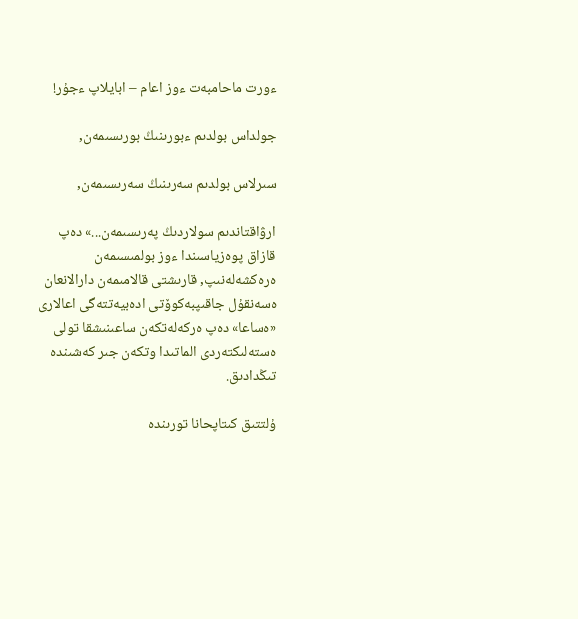ءورت ماحامبەت ءوز اعام – ابايلاپ ءجۇر!

جولداس بولدىم ءبورىنىڭ بورىسىمەن,

سىرلاس بولدىم سەرىنىڭ سەرىسىمەن,

ارۋاقتاندىم سولاردىڭ پەرىسىمەن...» دەپ قازاق پوەزياسىندا ءوز بولمىسىمەن ەرەكشەلەنىپ, قارىشتى قالامىمەن دارالانعان ەسەنقۇل جاقىپبەكوۆتى ادەبيەتتەگى اعالارى «ەساعا» دەپ ەركەلەتكەن ساعىنىشقا تولى ەستەلىكتەردى الماتىدا وتكەن جىر كەشىندە تىڭدادىق.

ۇلتتىق كىتاپحانا تورىندە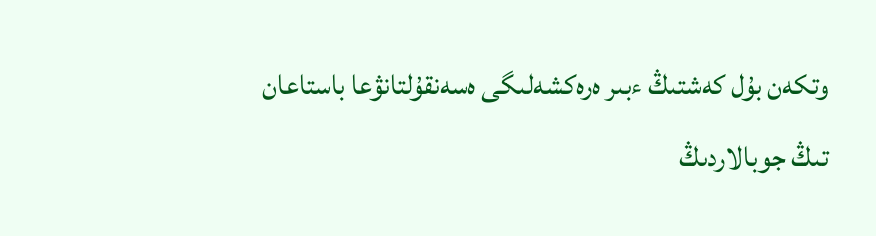وتكەن بۇل كەشتىڭ ءبىر ەرەكشەلىگى ەسەنقۇلتانۋعا باستاعان تىڭ جوبالاردىڭ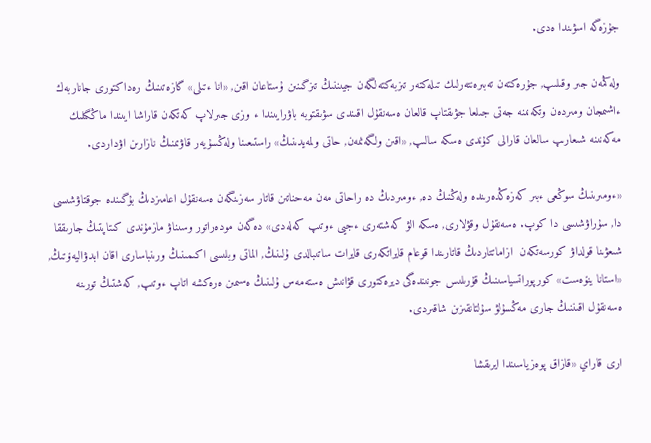جۇزەگە اسۋىندا ەدى.

ولەڭمەن جىر وقىلىپ, جۇرەكتەن تەبىرەنتەرلىك تىلەكتەر تىزبەكتەلگەن جيىننىڭ تىزگىنىن ۇستاعان اقىن, «انا ءتىلى» گازەتىنىڭ رەداكتورى جاناربەك ءاشىمجان ومىردەن وتكەنىنە جەتى جىلعا جۋىقتاپ قالعان ەسەنقۇل اقىندى سۋىقتوبە باۋرايىندا ء وزى جىرلاپ كەتكەن قاراشا ايىندا ماڭگىلىك مەكەنىنە شىعارىپ سالعان قارالى كۇندى ەسكە سالىپ, «اقىن ولگەنمەن, حاتى ولمەيدىنىڭ» راستىعىنا ولەڭسۇيەر قاۋىمنىڭ نازارىن اۋداردى.

«ءومىرىنىڭ سوڭعى ءبىر كەزەڭدەرىندە ولەڭنىڭ دە, ءومىردىڭ دە راحاتى مەن مەحناتىن قاتار سەزىنگەن ەسەنقۇل اعامىزدىڭ بۇگىندە جوقتاۋشىسى دا, سۇراۋشىسى دا كوپ. ەسەنقۇل وقۋلارى, ەسكە الۋ كەشتەرى ءجيى ءوتىپ كەلەدى» دەگەن مودەراتور وسىناۋ مازمۇندى كىتاپتىڭ جارىققا شىعۋىنا قولداۋ كورسەتكەن  ازاماتتاردىڭ قاتارىندا قوعام قايراتكەرى قايرات ساتىبالدى ۇلىنىڭ, الماتى وبلىسى اكىمىنىڭ ورىنباسارى اقان ابدۋاليەۆتىڭ, «استانا ينۆەست» كورپوراتسياسىنىڭ قۇرىلىس جونىندەگى ديرەكتورى قۋانىش ەستەمەس ۇلىنىڭ ەسىمىن ەرەكشە اتاپ ءوتىپ, كەشتىڭ تورىنە ەسەنقۇل اقىننىڭ جارى مەڭسۇلۋ سۇلتانقىزىن شاقىردى.

ارى قاراي «قازاق پوەزياسىندا ايرىقشا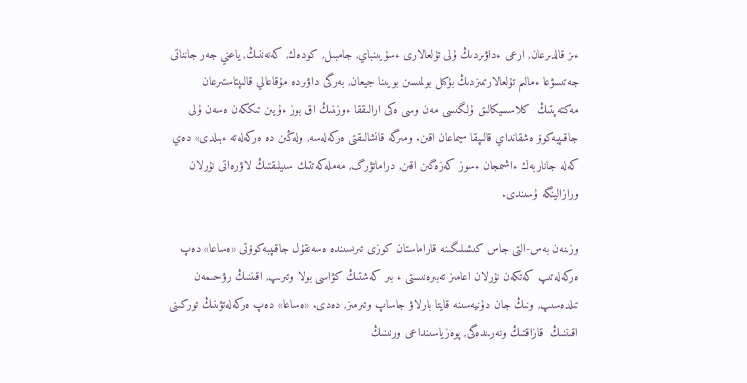ءىز قالدىرعان, ارعى ءداۋىردىڭ ۇلى تۇلعالارى ءسۇيىنباي, جامبىل, كودەك, كەنەننىڭ, ياعني جەر جانناتى جەتىسۋعا ءمالىم تۇلعالارىمىزدىڭ بۇكىل بولمىسىن بويىنا جيعان, بەرگى داۋىردە مۇقاعالي قالىپتاستىرعان مەكتەپتىڭ  كلاسسيكالىق ۇلگىسى مەن وسى ەكى ارالىققا ءوزىنىڭ اق بوز ءۇيىن تىككەن ەسەن ۇلى جاقىپبەكوۆ ەشقانداي قالىپقا سيماعان اقىن. ومىرگە قانشالىقتى ەركەلەسە, ولەڭىن دە ەركەلەتە ءبىلدى» دەي كەلە جاناربەك ءاشىمجان ءسوز كەزەگىن اقىن, دراماتۋرگ, مەملەكەتتىك سىيلىقتىڭ لاۋرەاتى نۇرلان ورازالينگە ۇسىندى.

وزىنەن بەس-التى جاس كىشىلىگىنە قاراماستان كوزى تىرىسىندە ەسەنقۇل جاقىپبەكوۆتى «ەساعا» دەپ ەركەلەتىپ كەتكەن نۇرلان اعامىز تەبىرەنىستى ء بىر كەشتىڭ كۋاسى بولا وتىرىپ, اقىننىڭ رۋحىمەن تىلدەسىپ, ونىڭ جان دۇنيەسىنە قايتا بارلاۋ جاساپ وتىرمىز, دەدى. «ەساعا» دەپ ەركەلەتۋىنىڭ توركىنى اقىننىڭ  قازاقتىڭ ونەرىندەگى, پوەزياسىنداعى ورنىنىڭ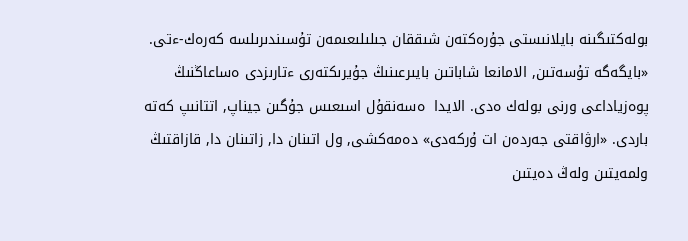بولەكتىگىنە بايلانىستى جۇرەكتەن شىققان جىلىلىعىمەن تۇسىندىرىلسە كەرەك-ءتى. «بايگەگە تۇسەتىن, الامانعا شاباتىن بايىرعىنىڭ جۇيرىكتەرى ءتارىزدى ەساعاڭنىڭ پوەزياداعى ورنى بولەك ەدى. الايدا  ەسەنقۇل اسىعىس جۇگىن جيناپ, اتتانىپ كەتە باردى. «ارۋاقتى جەردەن ات ۇركەدى» دەمەكشى, ول اتىنان دا, زاتىنان دا, قازاقتىڭ ولمەيتىن ولەڭ دەيتىن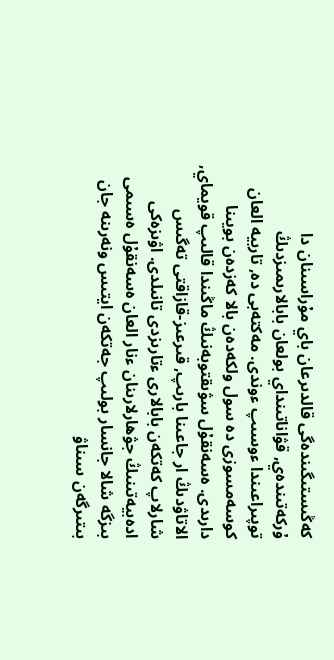كەڭىستىگىندەگى قالدىرعان باي مۇراسىنان دا ۇركەتىندەي, قۋاناتىنداي بولعان بابالارىمىزدىڭ  توپىراعىندا ءوسىپ ءوندى. مەكتەبى دە, تاربيە العان كوسەمسوزى دە سول ولكەدەن بالا كەزدەن بويىنا دارىدى. ەسەنقۇل سۋىقتوبەنىڭ ماڭىندا قالىپ قويماي, الاتاۋدىڭ ار جاعىنا بارىپ, قىرعىز-قازاقتى تەگىس شارلاپ كەتكەن بابالارى ءتارىزدى تانىلدى. اۋىزەكى ادەبيەتىنىڭ جۋھارلارىنان ءنار العان ەسەنقۇل ەسىمى بىزگە شالا جانسار بولىپ جەتكەن ايتىس ونەرىنە جان بىتىرگەن سىناۋ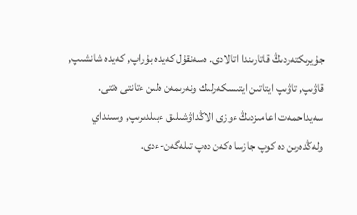جۇيرىكتەردىڭ قاتارىندا اتالادى. ەسەنقۇل كەيدە بۇراپ, كەيدە شانشىپ, قاۋىپ, تاۋىپ ايتاتىن ايتىسكەرلىك ونەرىمەن ەلىن ءتانتى ەتتى. سەيداحمەت اعامىزدىڭ ءوزى الاڭداۋشىلىق ءبىلدىرىپ, وسىنداي ولەڭدەرىن دە كوپ جازسا ەكەن دەپ تىلەگەن-ءدى.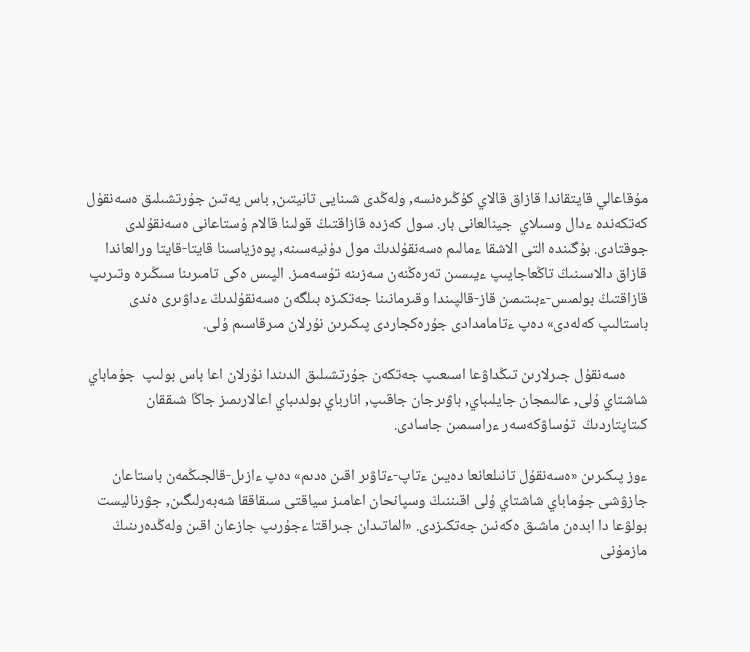مۇقاعالي قايتقاندا قازاق قالاي كۇڭىرەنسە, ولەڭدى شىنايى تانيتىن, باس يەتىن جۇرتشىلىق ەسەنقۇل كەتكەندە ءدال وسىلاي  جينالعانى بار. سول كەزدە قازاقتىڭ قولىنا قالام ۇستاعانى ەسەنقۇلدى جوقتادى. بۇگىندە التى الاشقا ءمالىم ەسەنقۇلدىڭ مول دۇنيەسىنە, پوەزياسىنا قايتا-قايتا ورالعاندا قازاق دالاسىنىڭ تاڭعاجايىپ ءيىسىن تەرەڭنەن سەزىنە تۇسەمىز. الپىس ەكى تامىرىنا سىڭىرە وتىرىپ قازاقتىڭ بولمىس-ءبىتىمىن قاز-قالپىندا وقىرمانىنا جەتكىزە بىلگەن ەسەنقۇلدىڭ ءداۋىرى ەندى باستالىپ كەلەدى» دەپ ءتامامدادى جۇرەكجاردى پىكىرىن نۇرلان مىرقاسىم ۇلى.

      ەسەنقۇل جىرلارىن تىڭداۋعا اسىعىپ جەتكەن جۇرتشىلىق الدىندا نۇرلان اعا باس بولىپ  جۇماباي شاشتاي ۇلى, عالىمجان جايلىباي, باۋىرجان جاقىپ, انارباي بولدىباي اعالارىمىز جاڭا شىققان كىتاپتاردىڭ  تۇساۋكەسەر ءراسىمىن جاسادى.

ءوز پىكىرىن «ەسەنقۇل تانىلعانعا دەيىن ءتاپ-ءتاۋىر اقىن ەدىم» دەپ ءازىل-قالجىڭمەن باستاعان جازۋشى جۇماباي شاشتاي ۇلى اقىننىڭ وسپانحان اعامىز سياقتى سىقاققا شەبەرلىگىن, جۋرناليست بولۋعا دا ابدەن ماشىق ەكەنىن جەتكىزدى. «الماتىدان جىراقتا ءجۇرىپ جازعان اقىن ولەڭدەرىنىڭ مازمۇنى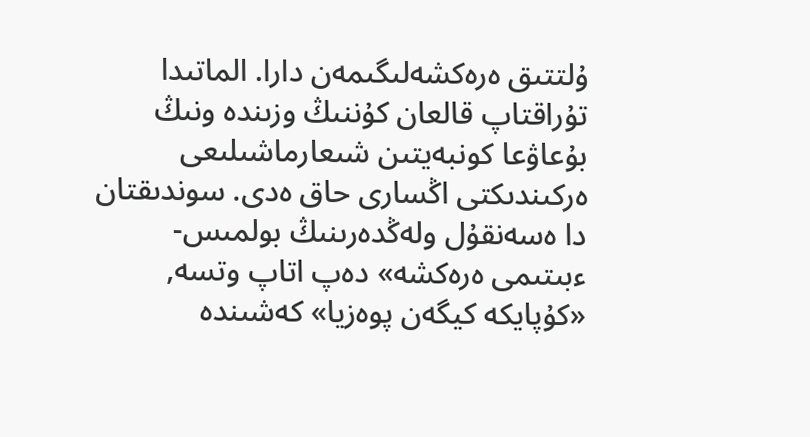ۇلتتىق ەرەكشەلىگىمەن دارا. الماتىدا تۇراقتاپ قالعان كۇننىڭ وزىندە ونىڭ بۇعاۋعا كونبەيتىن شىعارماشىلىعى ەركىندىكتى اڭسارى حاق ەدى. سوندىقتان دا ەسەنقۇل ولەڭدەرىنىڭ بولمىس-ءبىتىمى ەرەكشە» دەپ اتاپ وتسە, «كۇپايكە كيگەن پوەزيا» كەشىندە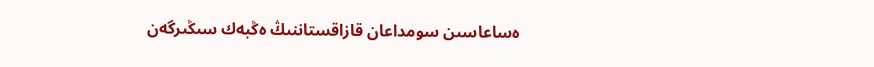ەساعاسىن سومداعان قازاقستاننىڭ ەڭبەك سىڭىرگەن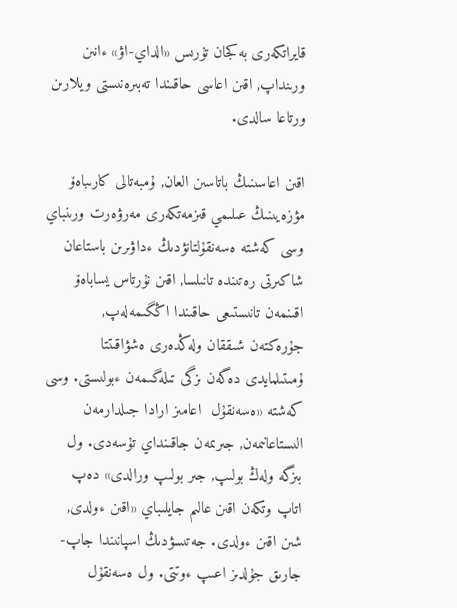قايراتكەرى بەكجان تۇرىس «الداي-اۋ» ءانىن ورىنداپ, اقىن اعاسى حاقىندا تەبىرەنىستى ويلارىن ورتاعا سالدى.

اقىن اعاسىنىڭ باتاسىن العان, ۇمبەتالى كارىباەۆ مۋزەيىنىڭ عىلىمي قىزمەتكەرى مەرۋەرت ورىنباي وسى كەشتە ەسەنقۇلتانۋدىڭ ءداۋىرىن باستاعان شاكىرتى رەتىندە تانىلسا, اقىن نۇرتاس يساباەۆ اقىنمەن تانىستىعى حاقىندا اڭگىمەلەپ, جۇرەكتەن شىققان ولەڭدەرى ەشۋاقىتتا ۇمىتىلمايدى دەگەن ىزگى تىلەگىمەن ءبولىستى. وسى كەشتە «ەسەنقۇل  اعامىز ارادا جىلدارمەن الىستاعانىمەن, جىرىمەن جاقىنداي تۇسەدى. ول بىزگە ولەڭ بولىپ, جىر بولىپ ورالدى» دەپ اتاپ وتكەن اقىن عالىم جايلىباي «اقىن ءولدى, شىن اقىن ءولدى. جەتىسۋدىڭ اسپانىندا جاپ-جارىق جۇلدىز اعىپ ءوتتى. ول ەسەنقۇل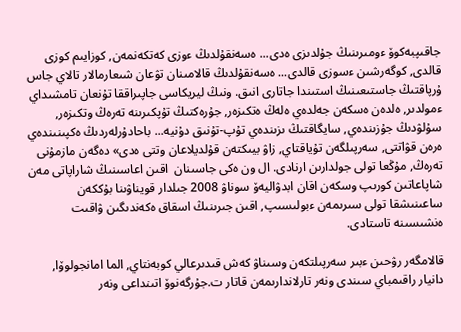جاقىپبەكوۆ ءومىرىنىڭ جۇلدىزى ەدى... ەسەنقۇلدىڭ ءوزى كەتكەنمەن, كوزايىم كوزى قالدى, كوگەرشىن ءسوزى قالدى... ەسەنقۇلدىڭ قالامىنان تۋعان شىعارمالار تالاي جاس ۇرپاقتىڭ جاستىعىنىڭ استىندا جاتارى انىق. ونىڭ ليريكاسى جاپىراققا تۇنعان تامشىداي ءمولدىر, ەلدەن ەسكەن جەلدەي ەلەڭ ەتكىزەر, جۇرەكتىڭ تۇپكىرىنە تەرەڭ وتكىزەر, سۇلۋدىڭ جۇزىندەي, سايگاقتىڭ ىزىندەي تۇپ-تۇنىق دۇنيە... باحادۇرلەردىڭ ەكپىنىندەي ەرەن قۋاتتى, سەرپىلگەن تۇياقتاي, زاۋ بيىكتەن قۇلديلاعان وتتى ەدى» دەگەن مازمۇنى تەرەڭ, مۇڭعا تولى جولدارىن ارنادى. ال ون ەكى جاسىنان  اقىن اعاسىنىڭ شاراپاتى مەن شاپاعاتىن كورىپ وسكەن اقان ابدۋاليەۆ سوناۋ 2008 جىلدار قويناۋىنا بۇككەن ساعىنىشقا تولى سىرىمەن ءبولىسىپ, اقىن جىرىنىڭ اسقاق ەكەندىگىن ۋاقىت ەنشىسىنە تاستادى.

قالامگەر رۋحىن ءبىر سەرپىلتكەن وسىناۋ كەش قىدىرعالي كوبەنتاي, الما امانجولوۆا, دانيار راقىمباي سىندى ونەر تارلاندارىمەن قاتار ت.جۇرگەنوۆ اتىنداعى ونەر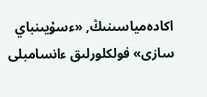اكادەمياسىنىڭ, «ءسۇيىنباي سازى» فولكلورلىق ءانسامبلى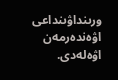ورىنداۋىنداعى اۋەندەرمەن اۋەلەدى.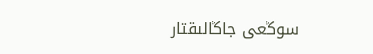سوڭعى جاڭالىقتار